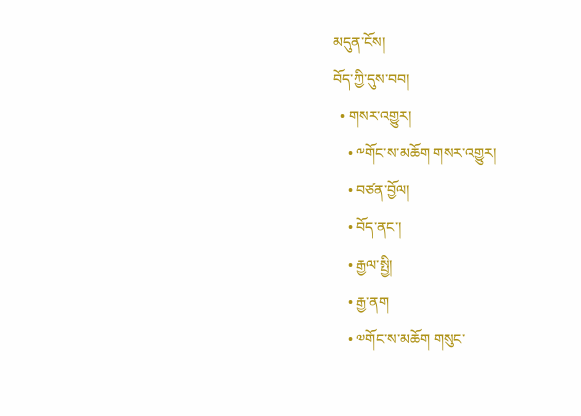མདུན་ངོས།
བོད་ཀྱི་དུས་བབ།
  • གསར་འགྱུར།
    • ༸གོང་ས་མཆོག གསར་འགྱུར།
    • བཙན་བྱོལ།
    • བོད་ནང་།
    • རྒྱལ་སྤྱི།
    • རྒྱ་ནག
    • ༧གོང་ས་མཆོག གསུང་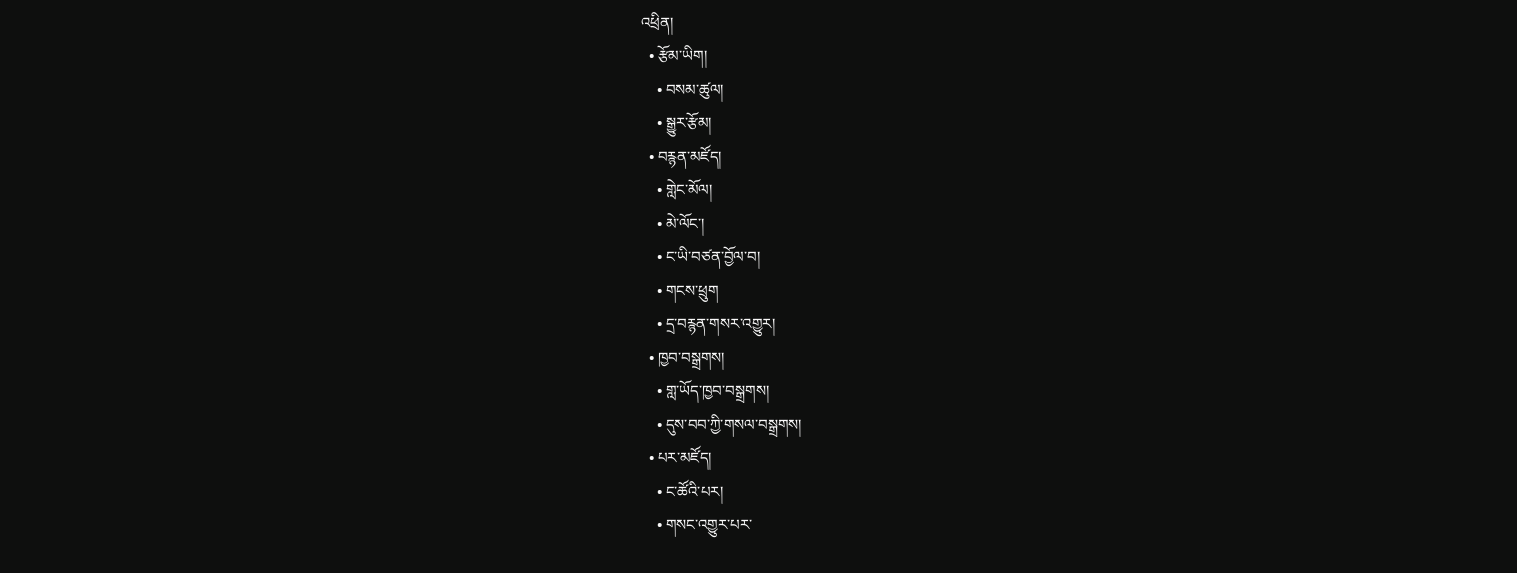འཕྲིན།
  • རྩོམ་ཡིག།
    • བསམ་ཚུལ།
    • སྒྱུར་རྩོམ།
  • བརྙན་མཛོད།
    • གླེང་མོལ།
    • མེ་ལོང་།
    • ང་ཡི་བཙན་བྱོལ་བ།
    • གངས་ཕྲུག
    • དྲ་བརྙན་གསར་འགྱུར།
  • ཁྱབ་བསྒྲགས།
    • གླ་ཡོད་ཁྱབ་བསྒྲགས།
    • དུས་བབ་ཀྱི་གསལ་བསྒྲགས།
  • པར་མཛོད།
    • ང་ཚོའི་པར།
    • གསང་འགྱུར་པར་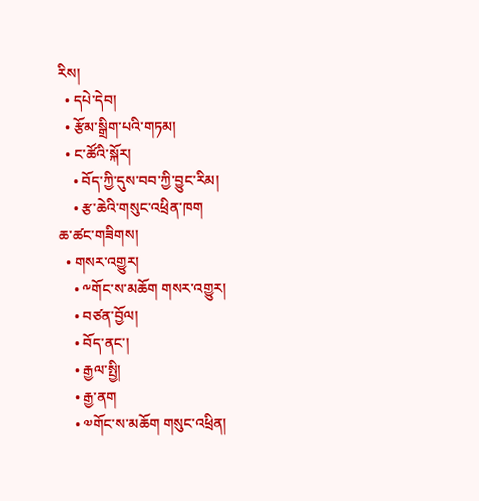རིས།
  • དཔེ་དེབ།
  • རྩོམ་སྒྲིག་པའི་གཏམ།
  • ང་ཚོའི་སྐོར།
    • བོད་ཀྱི་དུས་བབ་ཀྱི་བྱུང་རིམ།
    • རྩ་ཆེའི་གསུང་འཕྲིན་ཁག
ཆ་ཚང་གཟིགས།
  • གསར་འགྱུར།
    • ༸གོང་ས་མཆོག གསར་འགྱུར།
    • བཙན་བྱོལ།
    • བོད་ནང་།
    • རྒྱལ་སྤྱི།
    • རྒྱ་ནག
    • ༧གོང་ས་མཆོག གསུང་འཕྲིན།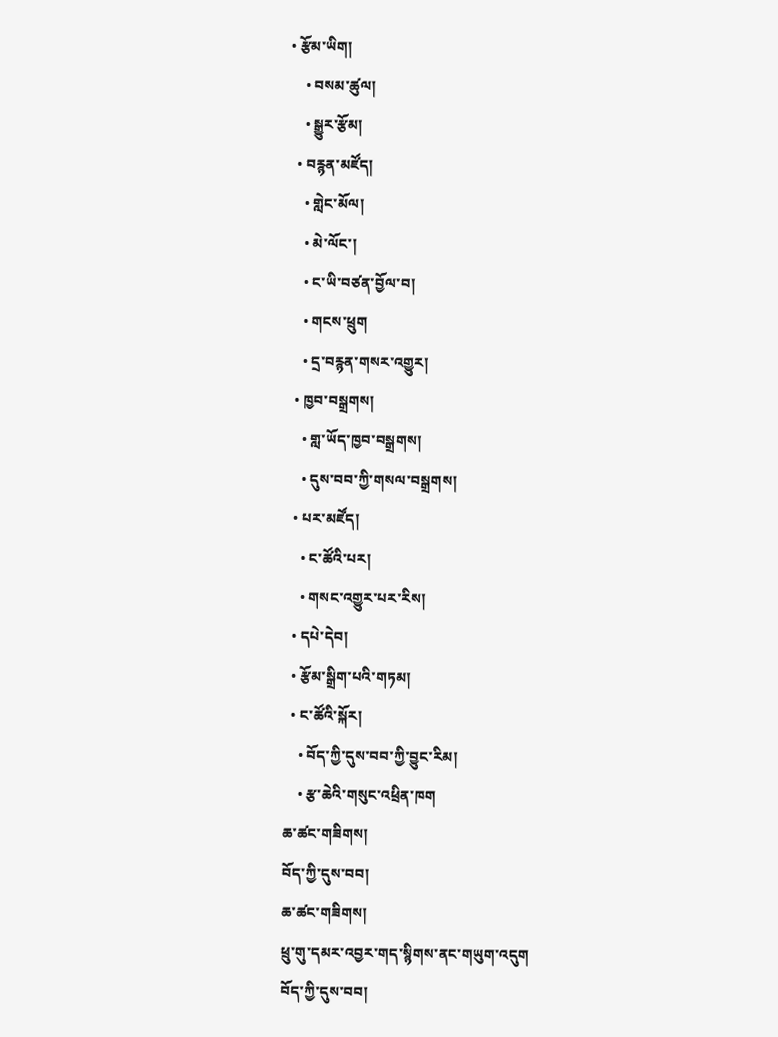• རྩོམ་ཡིག།
    • བསམ་ཚུལ།
    • སྒྱུར་རྩོམ།
  • བརྙན་མཛོད།
    • གླེང་མོལ།
    • མེ་ལོང་།
    • ང་ཡི་བཙན་བྱོལ་བ།
    • གངས་ཕྲུག
    • དྲ་བརྙན་གསར་འགྱུར།
  • ཁྱབ་བསྒྲགས།
    • གླ་ཡོད་ཁྱབ་བསྒྲགས།
    • དུས་བབ་ཀྱི་གསལ་བསྒྲགས།
  • པར་མཛོད།
    • ང་ཚོའི་པར།
    • གསང་འགྱུར་པར་རིས།
  • དཔེ་དེབ།
  • རྩོམ་སྒྲིག་པའི་གཏམ།
  • ང་ཚོའི་སྐོར།
    • བོད་ཀྱི་དུས་བབ་ཀྱི་བྱུང་རིམ།
    • རྩ་ཆེའི་གསུང་འཕྲིན་ཁག
ཆ་ཚང་གཟིགས།
བོད་ཀྱི་དུས་བབ།
ཆ་ཚང་གཟིགས།
ཕྲུ་གུ་དམར་འབྱར་གད་སྙིགས་ནང་གཡུག་འདུག
བོད་ཀྱི་དུས་བབ།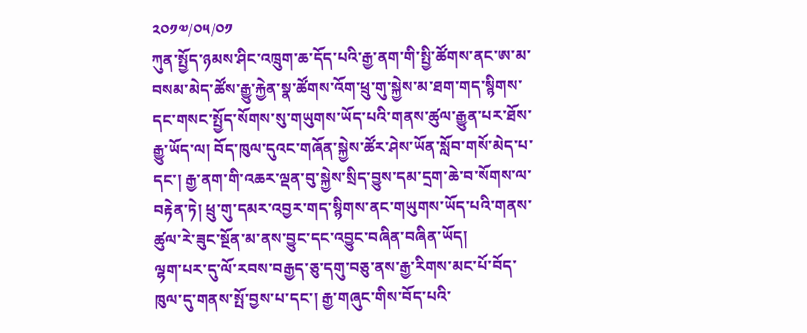༢༠༡༧/༠༥/༠༡
ཀུན་སྤྱོད་ཉམས་ཤིང་འཁྲུག་ཆ་དོད་པའི་རྒྱ་ནག་གི་སྤྱི་ཚོགས་ནང་ཨ་མ་བསམ་མེད་ཚོས་རྒྱུ་རྐྱེན་སྣ་ཚོགས་འོག་ཕྲུ་གུ་སྐྱེས་མ་ཐག་གད་སྙིགས་དང་གསང་སྤྱོད་སོགས་སུ་གཡུགས་ཡོད་པའི་གནས་ཚུལ་རྒྱུན་པར་ཐོས་རྒྱུ་ཡོད་ལ། བོད་ཁུལ་དུའང་གཞོན་སྐྱེས་ཚོར་ཤེས་ཡོན་སློབ་གསོ་མེད་པ་དང་། རྒྱ་ནག་གི་འཆར་ལྡན་བུ་སྐྱེས་སྲིད་བྱུས་དམ་དྲག་ཆེ་བ་སོགས་ལ་བརྟེན་ཏེ། ཕྲུ་གུ་དམར་འབྱར་གད་སྙིགས་ནང་གཡུགས་ཡོད་པའི་གནས་ཚུལ་རེ་ཟུང་སྔོན་མ་ནས་བྱུང་དང་འབྱུང་བཞིན་བཞིན་ཡོད།
ལྷག་པར་དུ་ལོ་རབས་བརྒྱད་ཅུ་དགུ་བཅུ་ནས་རྒྱ་རིགས་མང་པོ་བོད་ཁུལ་དུ་གནས་སྤོ་བྱས་པ་དང་། རྒྱ་གཞུང་གིས་བོད་པའི་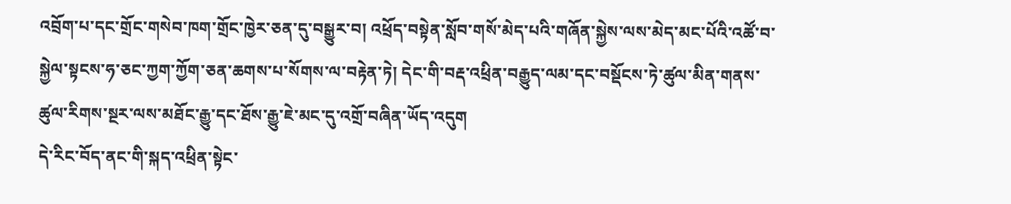འབྲོག་པ་དང་གྲོང་གསེབ་ཁག་གྲོང་ཁྱེར་ཅན་དུ་བསྒྱུར་བ། འཕྲོད་བསྟེན་སློབ་གསོ་མེད་པའི་གཞོན་སྐྱེས་ལས་མེད་མང་པོའི་འཚོ་བ་སྐྱེལ་སྟངས་ཧ་ཅང་ཀྱག་ཀྱོག་ཅན་ཆགས་པ་སོགས་ལ་བརྟེན་ཏེ། དེང་གི་བརྡ་འཕྲིན་བརྒྱུད་ལམ་དང་བསྡོངས་ཏེ་ཚུལ་མིན་གནས་ཚུལ་རིགས་སྔར་ལས་མཐོང་རྒྱུ་དང་ཐོས་རྒྱུ་ཇེ་མང་དུ་འགྲོ་བཞིན་ཡོད་འདུག
དེ་རིང་བོད་ནང་གི་སྐད་འཕྲིན་སྟེང་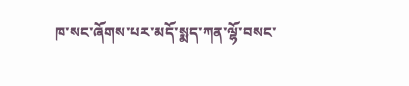ཁ་སང་ཞོགས་པར་མདོ་སྨད་ཀན་ལྷོ་བསང་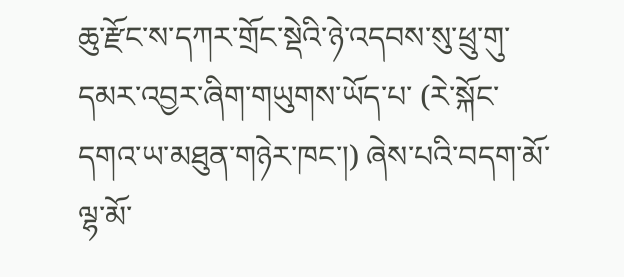ཆུ་རྫོང་ས་དཀར་གྲོང་སྡེའི་ཉེ་འདབས་སུ་ཕྲུ་གུ་དམར་འབྱར་ཞིག་གཡུགས་ཡོད་པ་ (རེ་སྐོང་དགའ་ཡ་མཐུན་གཉེར་ཁང་།) ཞེས་པའི་བདག་མོ་ལྷ་མོ་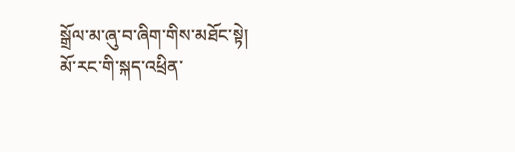སྒྲོལ་མ་ཞུ་བ་ཞིག་གིས་མཐོང་སྟེ། མོ་རང་གི་སྐད་འཕྲིན་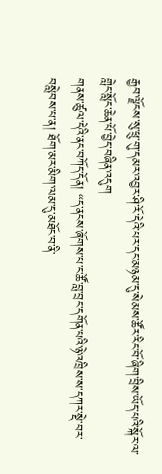རྒྱབ་ལྗོངས་སུ་ཕྲུ་གུ་དམར་འབྱར་ཤི་རོ་དེའི་པར་དང་མཉམ་དུ་སེམས་ཚོར་རིང་བོ་ཞིག་བྲིས་ཡོད་པའི་སྐོར་ལ་གླེང་སློང་ཆེན་པོ་བྱེད་བཞིན་འདུག
གནས་ཚུལ་དེའི་ནང་བཀོད་དོན། “ད་ནངས་ཞོགས་པ་ང་ཚོ་བླ་བྲང་དགོན་པའི་ཉེ་འཁྲིས་ས་དཀར་སྡེ་བར་བསླེབས་པ་ན། ཐོག་མར་མིག་ལམ་དུ་མཐོང་བ་ནི་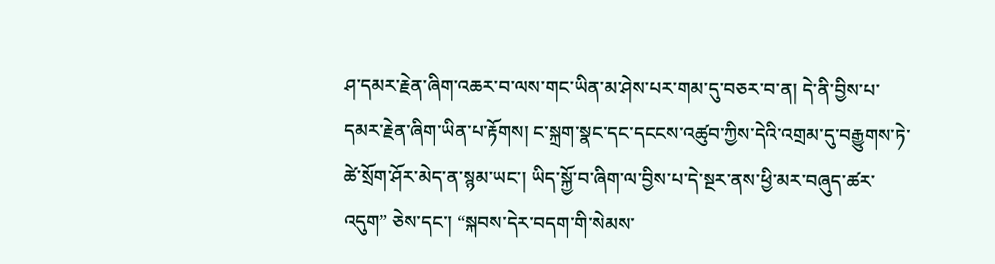ཤ་དམར་རྗེན་ཞིག་འཆར་བ་ལས་གང་ཡིན་མ་ཤེས་པར་གམ་དུ་བཅར་བ་ན། དེ་ནི་བྱིས་པ་དམར་རྗེན་ཞིག་ཡིན་པ་རྟོགས། ང་སྐྲག་སྣང་དང་དངངས་འཚུབ་ཀྱིས་དེའི་འགྲམ་དུ་བརྒྱུགས་ཏེ་ཚེ་སྲོག་ཤོར་མེད་ན་སྙམ་ཡང་། ཡིད་སྐྱོ་བ་ཞིག་ལ་བྱིས་པ་དེ་སྔར་ནས་ཕྱི་མར་བཞུད་ཚར་འདུག” ཅེས་དང་། “སྐབས་དེར་བདག་གི་སེམས་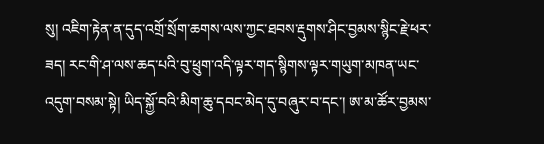སུ། འཇིག་རྟེན་ན་དུད་འགྲོ་སྲོག་ཆགས་ལས་ཀྱང་ཐབས་རྡུགས་ཤིང་བྱམས་སྙིང་རྗེ་ཕར་ཟད། རང་གི་ཤ་ལས་ཆད་པའི་བུ་ཕྲུག་འདི་ལྟར་གད་སྙིགས་ལྟར་གཡུག་མཁན་ཡང་འདུག་བསམ་སྟེ། ཡིད་སྐྱོ་བའི་མིག་ཆུ་དབང་མེད་དུ་བཞུར་བ་དང་། ཨ་མ་ཚོར་བྱམས་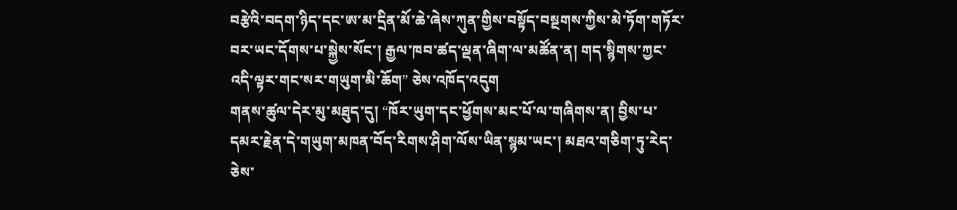བརྩེའི་བདག་ཉིད་དང་ཨ་མ་དྲིན་མོ་ཆེ་ཞེས་ཀུན་གྱིས་བསྟོད་བསྔགས་ཀྱིས་མེ་ཏོག་གཏོར་བར་ཡང་དོགས་པ་སྐྱེས་སོང་། རྒྱལ་ཁབ་ཚད་ལྡན་ཞིག་ལ་མཚོན་ན། གད་སྙིགས་ཀྱང་འདི་ལྟར་གང་སར་གཡུག་མི་ཆོག” ཅེས་འཁོད་འདུག
གནས་ཚུལ་དེར་མུ་མཐུད་དུ། “ཁོར་ཡུག་དང་ཕྱོགས་མང་པོ་ལ་གཞིགས་ན། བྱིས་པ་དམར་རྗེན་དེ་གཡུག་མཁན་བོད་རིགས་ཤིག་ལོས་ཡིན་སྙམ་ཡང་། མཐའ་གཅིག་ཏུ་རེད་ཅེས་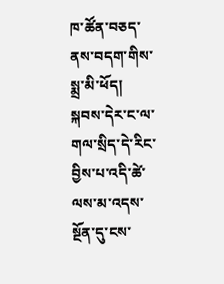ཁ་ཚོན་བཅད་ནས་བདག་གིས་སྨྲ་མི་ཕོད། སྐབས་དེར་ང་ལ་གལ་སྲིད་དེ་རིང་བྱིས་པ་འདི་ཚེ་ལས་མ་འདས་སྔོན་དུ་ངས་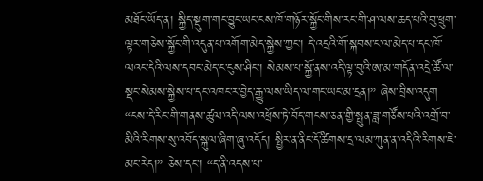མཐོང་ཡོད་ན། སྐྱིད་སྡུག་གང་བྱུང་ཡང་ངས་ཁོ་གཉོར་སྐྱོང་གིས་རང་གི་ཤ་ལས་ཆད་པའི་བུ་ཕྲུག་ལྟར་གཅེས་སྐྱོང་གི་འདུན་པ་འགོག་མེད་སྐྱེས་ཀྱང་། དེ་འདྲའི་གོ་སྐབས་ང་ལ་མེད་པ་དང་ཁོ་ལའང་དེའི་ལས་དབང་མེད་ང་ངུས་ཤིང་། སེམས་པ་སྐྱོ་ནས་འདི་ལྟ་བུའི་ཨ་མ་གདོན་འདྲེ་ཚོ་ལ་སྡང་སེམས་སྐྱེས་པ་དང་འཁང་ར་བྱེད་རྒྱུ་ལས་ཡིད་ལ་གང་ཡང་མ་དྲན།” ཞེས་བྲིས་འདུག
“ངས་དེ་རིང་གི་གནས་ཚུལ་འདི་ལས་འཕྲོས་ཏེ་བོད་གངས་ཅན་གྱི་སྤུན་ཟླ་གཙོས་པའི་འགྲོ་བ་མིའི་རིགས་སུ་འབོད་སྐུལ་ཞིག་ཞུ་འདོད། སྤྱིར་ན་ནིང་དོ་ཚིགས་དྲ་ལམ་ཀུན་ན་འདིའི་རིགས་ཇེ་མང་རེད།” ཅེས་དང་། “ད་ནི་འདས་པ་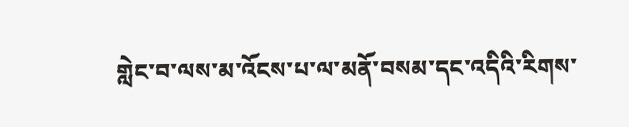གླེང་བ་ལས་མ་འོངས་པ་ལ་མནོ་བསམ་དང་འདིའི་རིགས་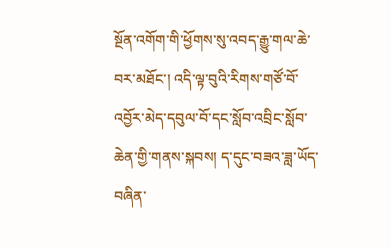སྔོན་འགོག་གི་ཕྱོགས་སུ་འབད་རྒྱུ་གལ་ཆེ་བར་མཐོང་། འདི་ལྟ་བུའི་རིགས་གཙོ་བོ་འབྱོར་མེད་དབུལ་བོ་དང་སློབ་འབྲིང་སློབ་ཆེན་གྱི་གནས་སྐབས། ད་དུང་བཟའ་ཟླ་ཡོད་བཞིན་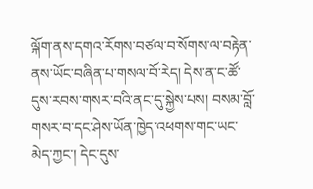ལྐོག་ནས་དགའ་རོགས་བཙལ་བ་སོགས་ལ་བརྟེན་ནས་ཡོང་བཞིན་པ་གསལ་བོ་རེད། དེས་ན་ང་ཚོ་དུས་རབས་གསར་བའི་ནང་དུ་སྐྱེས་པས། བསམ་བློ་གསར་བ་དང་ཤེས་ཡོན་ཁྱེད་འཕགས་གང་ཡང་མེད་ཀྱང་། དེང་དུས་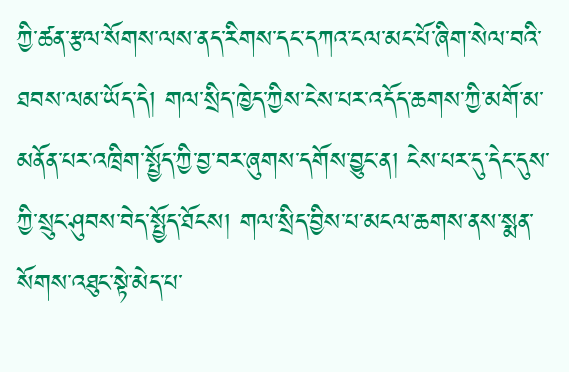ཀྱི་ཚན་རྩལ་སོགས་ལས་ནད་རིགས་དང་དཀའ་ངལ་མང་པོ་ཞིག་སེལ་བའི་ཐབས་ལམ་ཡོད་དེ། གལ་སྲིད་ཁྱེད་ཀྱིས་ངེས་པར་འདོད་ཆགས་ཀྱི་མགོ་མ་མནོན་པར་འཁྲིག་སྤྱོད་ཀྱི་བྱ་བར་ཞུགས་དགོས་བྱུང་ན། ངེས་པར་དུ་དེང་དུས་ཀྱི་སྲུང་ཤུབས་བེད་སྤྱོད་ཐོངས། གལ་སྲིད་བྱིས་པ་མངལ་ཆགས་ནས་སྨན་སོགས་འཐུང་སྟེ་མེད་པ་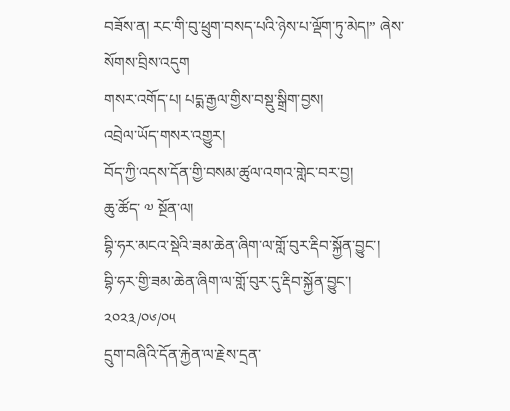བཟོས་ན། རང་གི་བུ་ཕྲུག་བསད་པའི་ཉེས་པ་ལྡོག་ཏུ་མེད།” ཞེས་སོགས་བྲིས་འདུག
གསར་འགོད་པ། པདྨ་རྒྱལ་གྱིས་བསྡུ་སྒྲིག་བྱས།
འབྲེལ་ཡོད་གསར་འགྱུར།
བོད་ཀྱི་འདས་དོན་གྱི་བསམ་ཚུལ་འགའ་གླེང་བར་བྱ།
ཆུ་ཚོད་ ༧ སྔོན་ལ།
བྷི་ཧར་མངའ་སྡེའི་ཟམ་ཆེན་ཞིག་ལ་གློ་བུར་རྡིབ་སྐྱོན་བྱུང་།
བྷི་ཧར་གྱི་ཟམ་ཆེན་ཞིག་ལ་གློ་བུར་དུ་རྡིབ་སྐྱོན་བྱུང་།
༢༠༢༣/༠༦/༠༥
དྲུག་བཞིའི་དོན་རྐྱེན་ལ་རྗེས་དྲན་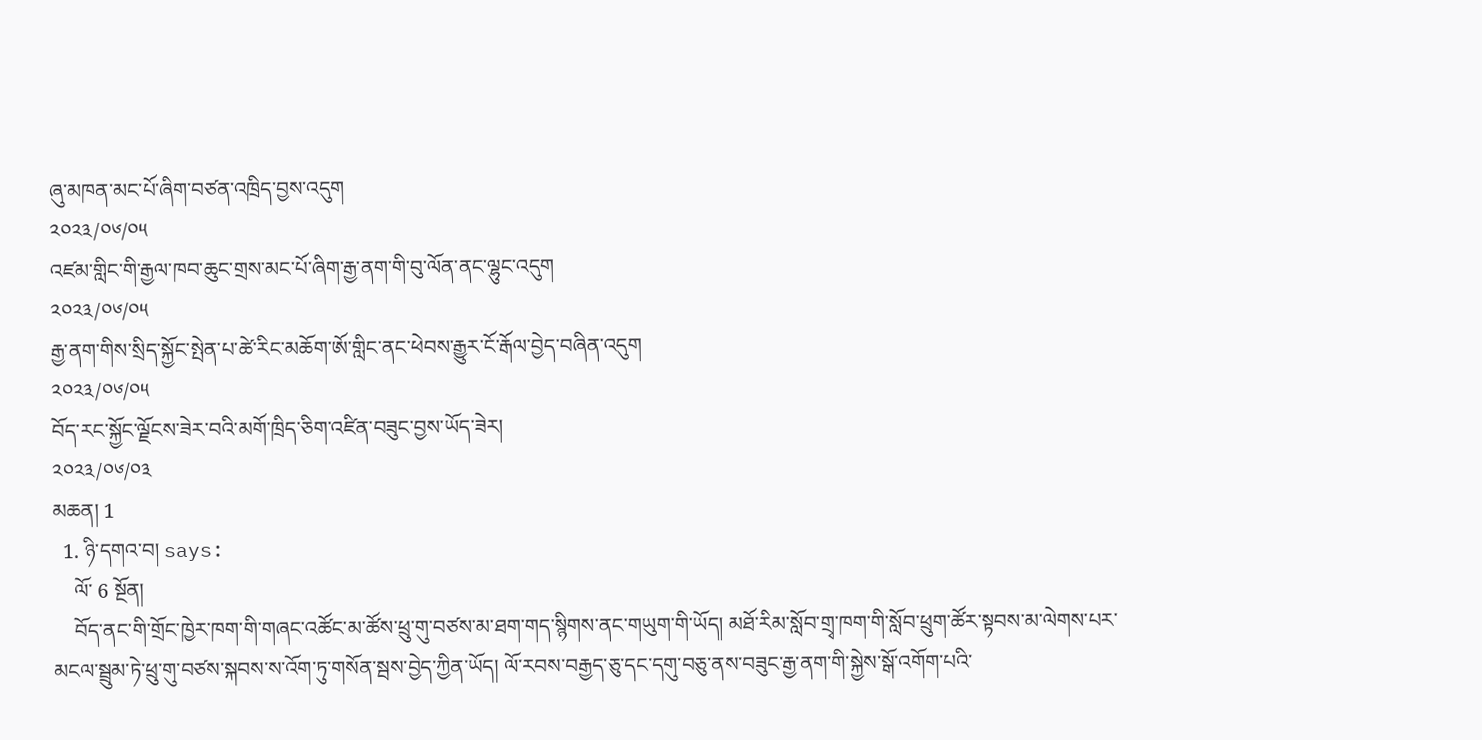ཞུ་མཁན་མང་པོ་ཞིག་བཙན་འཁྲིད་བྱས་འདུག
༢༠༢༣/༠༦/༠༥
འཛམ་གླིང་གི་རྒྱལ་ཁབ་ཆུང་གྲས་མང་པོ་ཞིག་རྒྱ་ནག་གི་བུ་ལོན་ནང་ལྷུང་འདུག
༢༠༢༣/༠༦/༠༥
རྒྱ་ནག་གིས་སྲིད་སྐྱོང་སྤེན་པ་ཚེ་རིང་མཆོག་ཨོ་གླིང་ནང་ཕེབས་རྒྱུར་ངོ་རྒོལ་བྱེད་བཞིན་འདུག
༢༠༢༣/༠༦/༠༥
བོད་རང་སྐྱོང་ལྗོངས་ཟེར་བའི་མགོ་ཁྲིད་ཅིག་འཛིན་བཟུང་བྱས་ཡོད་ཟེར།
༢༠༢༣/༠༦/༠༣
མཆན། 1
  1. ཉི་དགའ་བ། says:
    ལོ་ 6 སྔོན།
    བོད་ནང་གི་གྲོང་ཁྱེར་ཁག་གི་གཞང་འཚོང་མ་ཚོས་ཕྲུ་གུ་བཙས་མ་ཐག་གད་སྙིགས་ནང་གཡུག་གི་ཡོད། མཐོ་རིམ་སློབ་གྲྭ་ཁག་གི་སློབ་ཕྲུག་ཚོར་སྟབས་མ་ལེགས་པར་མངལ་སྦྲུམ་ཏེ་ཕྲུ་གུ་བཙས་སྐབས་ས་འོག་ཏུ་གསོན་སྦས་བྱེད་ཀྱིན་ཡོད། ལོ་རབས་བརྒྱད་ཅུ་དང་དགུ་བཅུ་ནས་བཟུང་རྒྱ་ནག་གི་སྐྱེས་སྒོ་འགོག་པའི་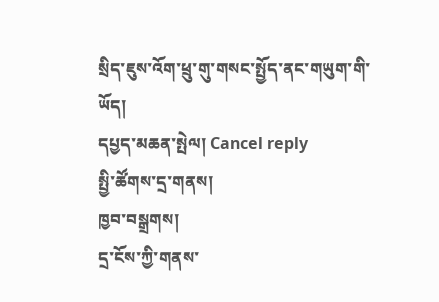སྲིད་ཇུས་འོག་ཕྲུ་གུ་གསང་སྤྱོད་ནང་གཡུག་གི་ཡོད།
དཔྱད་མཆན་སྤེལ། Cancel reply
སྤྱི་ཚོགས་དྲ་གནས།
ཁྱབ་བསྒྲགས།
དྲ་ངོས་ཀྱི་གནས་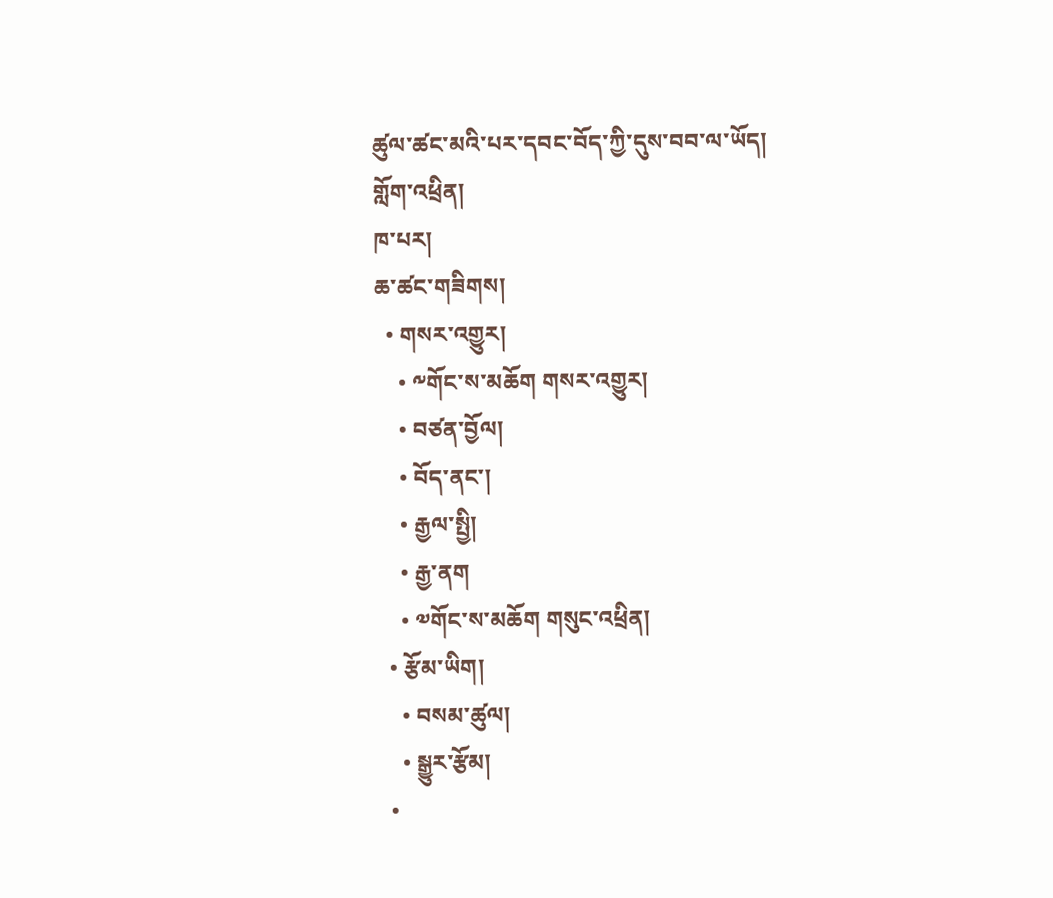ཚུལ་ཚང་མའི་པར་དབང་བོད་ཀྱི་དུས་བབ་ལ་ཡོད།
གློག་འཕྲིན།
ཁ་པར།
ཆ་ཚང་གཟིགས།
  • གསར་འགྱུར།
    • ༸གོང་ས་མཆོག གསར་འགྱུར།
    • བཙན་བྱོལ།
    • བོད་ནང་།
    • རྒྱལ་སྤྱི།
    • རྒྱ་ནག
    • ༧གོང་ས་མཆོག གསུང་འཕྲིན།
  • རྩོམ་ཡིག།
    • བསམ་ཚུལ།
    • སྒྱུར་རྩོམ།
  •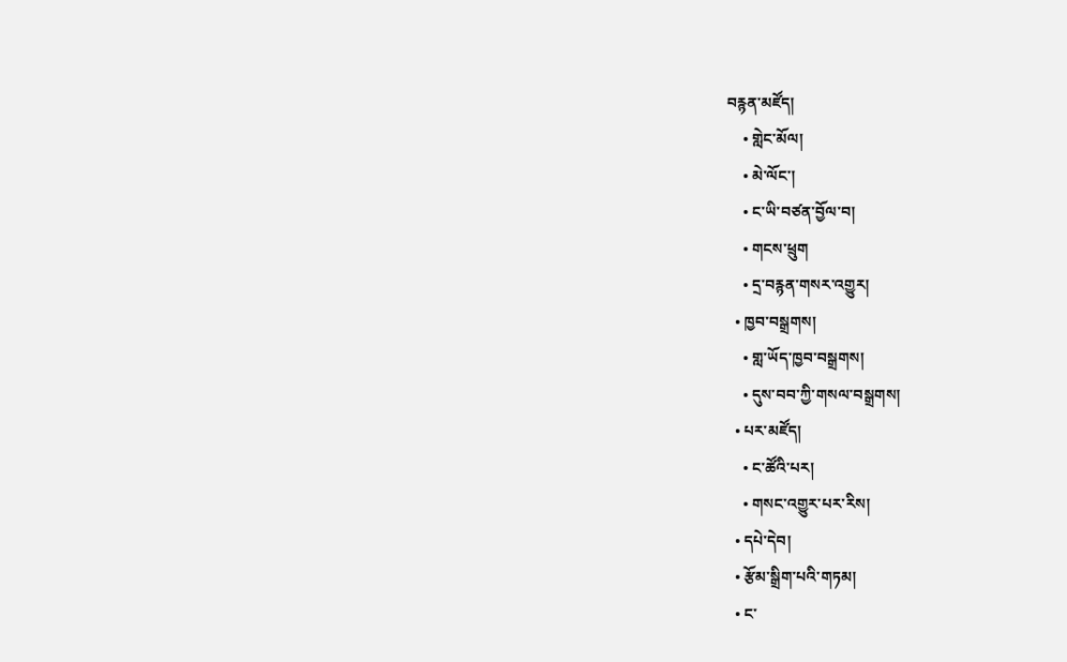བརྙན་མཛོད།
    • གླེང་མོལ།
    • མེ་ལོང་།
    • ང་ཡི་བཙན་བྱོལ་བ།
    • གངས་ཕྲུག
    • དྲ་བརྙན་གསར་འགྱུར།
  • ཁྱབ་བསྒྲགས།
    • གླ་ཡོད་ཁྱབ་བསྒྲགས།
    • དུས་བབ་ཀྱི་གསལ་བསྒྲགས།
  • པར་མཛོད།
    • ང་ཚོའི་པར།
    • གསང་འགྱུར་པར་རིས།
  • དཔེ་དེབ།
  • རྩོམ་སྒྲིག་པའི་གཏམ།
  • ང་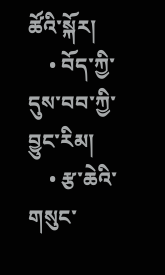ཚོའི་སྐོར།
    • བོད་ཀྱི་དུས་བབ་ཀྱི་བྱུང་རིམ།
    • རྩ་ཆེའི་གསུང་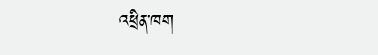འཕྲིན་ཁག